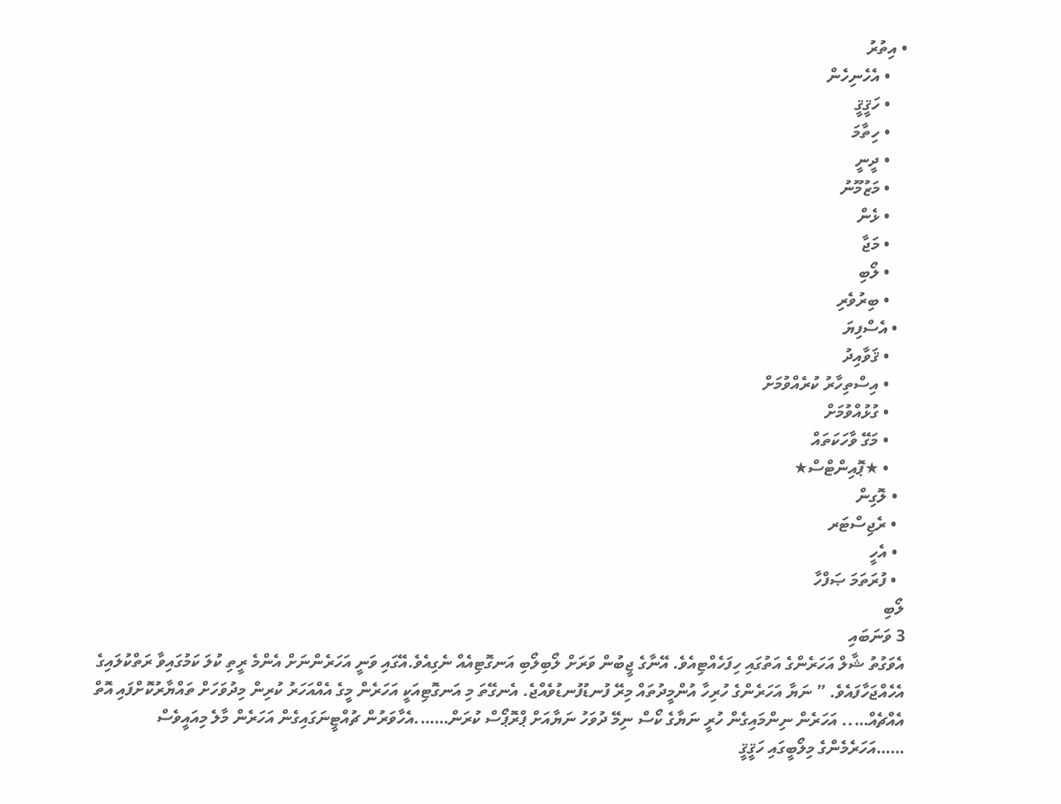• އިތުރު
    • އެހެނިހެން
    • ހަޤީޤީ
    • ހިތާމަ
    • ދީނީ
    • މަޒުމޫނު
    • ޅެން
    • މަޖާ
    • ލޯބި
    • ބިރުވެރި
  • އެސްފިޔަ
    • ޤަވާއިދު
    • އިސްތިހާރު ކުރެއްވުމަށް
    • ގުޅުއްވުމަށް
    • މަގޭ ވާހަކަތައް
    • ★ޕޮއިންޓްސް★
  • ލޮގިން
  • ރެޖިސްޓަރ
  • އެހީ
  • ފުރަތަމަ ޞަފްހާ
ލޯބި
3 ވަނަބައި
އެވަގުތު ޝާލް އަހަރެންގެ އަތުގައި ހިފަހެއްޓިއެވެ. އޭނާގެ ޖީބުން ވަރަށް ލޯބިލޯބި އަނގޮޓިއެއް ނެގިއެވެ.އޭގައި ވަނީ އަހަރެންނަށް އެންމެ ރީތި ކުލަ ކަމުގައިވާ ރަތްކުލައިގެ އެހެއްޖަހާފައެވެ. ” ނަޔާ އަހަރެންގެ ހުރިހާ އުންމީދުތައް މިރޭ ފުނޑުފުނޑުވެއްޖެ. އެނގޭތަ މި އަނގޮޓިއަކީ އަހަރެން މީގެ އެއްއަހަރު ކުރިން މިދުވަހަށް ތައްޔާރުކޮށްފައި އޮތް އެއްޗެއް….. އަހަރެން ނިންމައިގެން ހުރީ ނަޔާގެ ކޯސް ނިމޭ ދުވަހު ނަޔާއަށް ޕްރޮޕޯސް ކުރަން…….އެހާވަރުން ޗުއްޓީނަގައިގެން އަހަރެން މާލެ މިއައީވެސް ……އަހަރެމެންގެ މިލޯބީގައި ހަޤީޤީ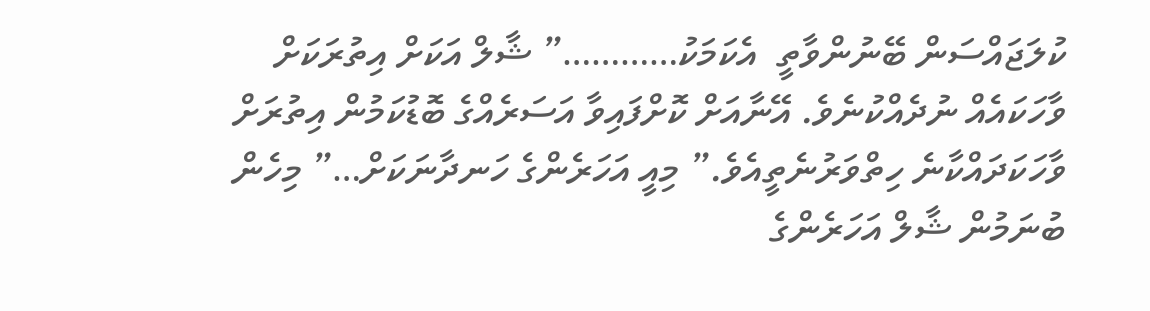ކުލަޖައްސަން ބޭނުންވާތީ  އެކަމަކު…………” ޝާލް އަކަށް އިތުރަކަށް ވާހަކައެއް ނުދެއްކުނެވެ. އޭނާއަށް ކޮށްފައިވާ އަސަރެއްގެ ބޮޑުކަމުން އިތުރަށް ވާހަކަދައްކާނެ ހިތްވަރުނެތީއެވެ.” މިއީ އަހަރެންގެ ހަނދާނަކަށް…” މިހެން ބުނަމުން ޝާލް އަހަރެންގެ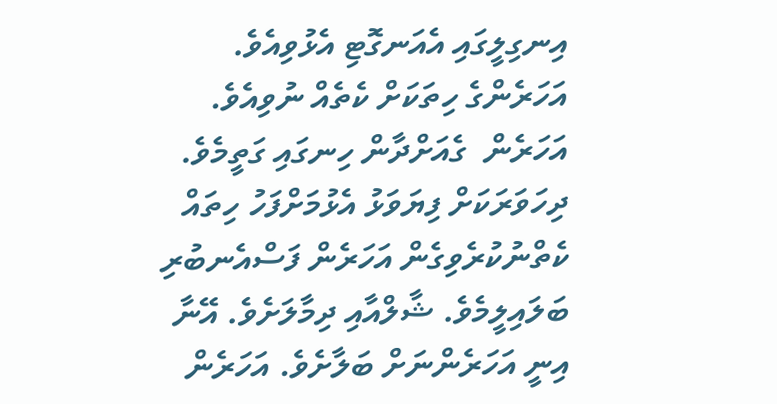އިނގިލީގައި އެއަނގޮޓި އެޅުވިއެވެ. އަހަރެންގެ ހިތަކަށް ކެތެއް ނުވިއެވެ. އަހަރެން  ގެއަށްދާން ހިނގައި ގަތީމެވެ. ދިހަވަރަކަށް ފިޔަވަޅު އެޅުމަށްފަހު ހިތައް ކެތްނުކުރެވިގެން އަހަރެން ފަސްއެނބުރި ބަލައިލީމެވެ. ޝާލްއާއި ދިމާލަށެވެ. އޭނާ އިނީ އަހަރެންނަށް ބަލާށެވެ. އަހަރެން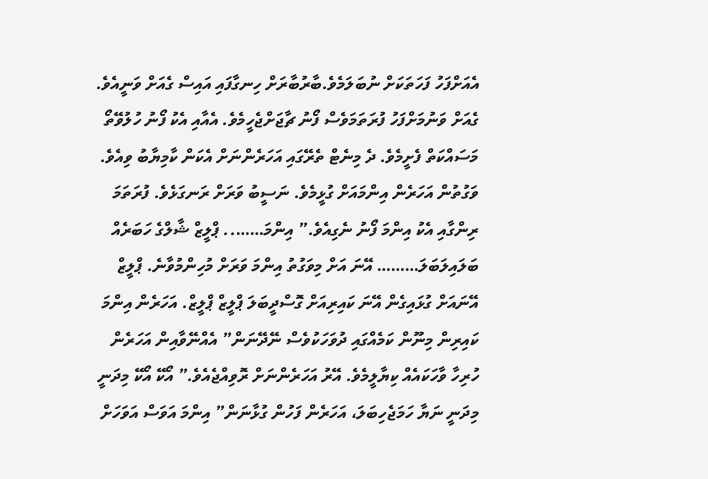އެއަށްފަހު ފަހަތަކަށް ނުބަލަމެވެ.ބާރުބާރަށް ހިނގާފައި އައިސް ގެއަށް ވަނީއެވެ.
ގެއަށް ވަނުމަށްފަހު ފުރަތަމަވެސް ފޯނު ޗާޖަށްޖެހީމެވެ. އެއާއި އެކު ފޯނު ހުލުވޭތޯ މަސައްކަތް ފެށީމެވެ. ދެ މިނެޓް ތެރޭގައި އަހަރެންނަށް އެކަން ކާމިޔާބު ވިއެވެ. ވަގުތުން އަހަރެން އިންމައަށް ގުޅީމެވެ. ނަސީބު ވަރަށް ރަނގަޅެވެ. ފުރަތަމަ ރިންގާއި އެކު އިންމަ ފޯނު ނެގިއެވެ.” އިންމަ…….. ޕްލީޒް ޝާލްގެ ހަބަރެއް ބަލައިލަބަލަ……… އޭނަ އަށް މިވަގުތު އިންމަ ވަރަށް މުހިންމުވާނެ. ޕްލީޒް އޭނައަށް ގުޅައިގެން އޭނަ ކައިރިއަށް ގޮސްދީބަލަ ޕްލީޒް ޕްލީޒް. އަހަރެން އިންމަ ކައިރިން މިނޫން ކަމެއްގައި ދުވަހަކުވެސް ނޭދޭނަން” އެއްނޭވާއިން އަހަރެން ހުރިހާ ވާހަކައެއް ކިޔާލީމެވެ. އޭރު އަހަރެންނަށް ރޮވިއްޖެއެވެ.” އޯކޭ އޯކޭ މިދަނީ މިދަނީ ނަޔާ ހަމަޖެހިބަލަ، އަހަރެން ފަހުން ގުޅާނަން” އިންމަ އަވަސް އަވަހަށް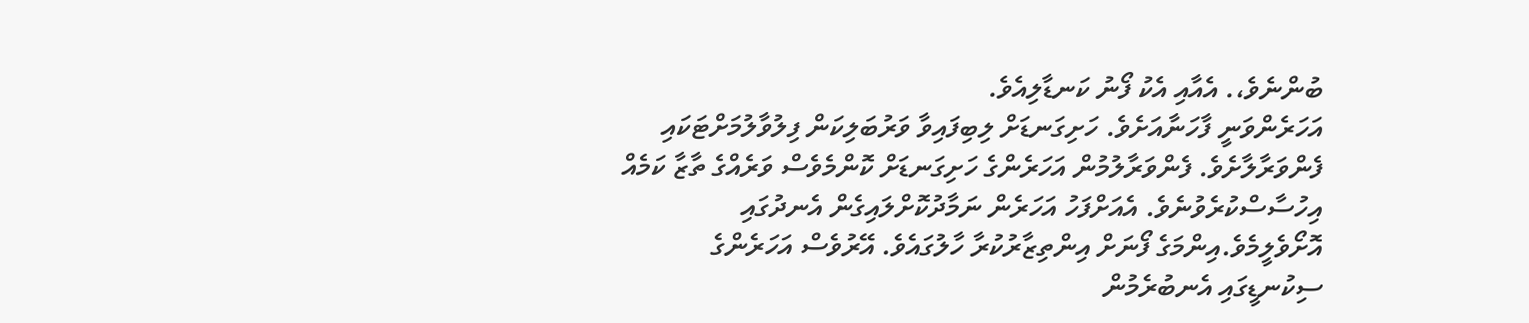ބުންނެވެ،. އެއާއި އެކު ފޯނު ކަނޑާލިއެވެ.
އަހަރެންވަނީ ފާހަނާއަށެވެ. ހަށިގަނޑަށް ލިބިފައިވާ ވަރުބަލިކަން ފިލުވާލުމަށްޓަކައި ފެންވަރާލާށެވެ. ފެންވަރާލުމުން އަހަރެންގެ ހަށިގަނޑަށް ކޮންމެވެސް ވަރެއްގެ ތާޒާ ކަމެއް އިހުސާސްކުރެވުނެވެ. އެއަށްފަހު އަހަރެން ނަމާދުކޮށްލައިގެން އެނދުގައި އޮށޯވެލީމެވެ.އިންމަގެ ފޯނަށް އިންތިޒާރުކުރާ ހާލުގައެވެ. އޭރުވެސް އަހަރެންގެ ސިކުނޑީގައި އެނބުރެމުން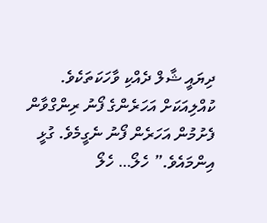ދިޔައީ ޝާލް ދެއްކި ވާހަކަތަކެވެ. ކުއްލިއަކަށް އަހަރެންގެ ފޯނު ރިންގްވާން ފެށުމުން އަހަރެން ފޯނު ނެގީމެވެ. ގުޅީ އިންމައެވެ.” ހެލޯ… ހެލޯ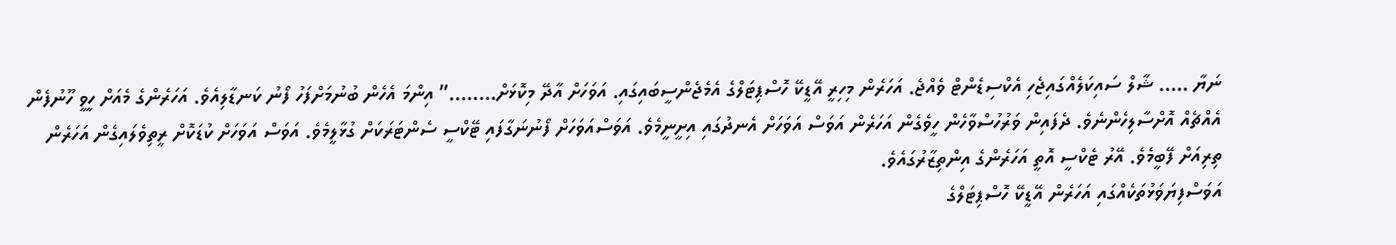ނަޔާ ….. ޝާލް ސައިކަލެއްގައިޖެހި އެކްސިޑެންޓް ވެއްޖެ. އަހަރެން މިހިރީ އޭޑީކޭ ހޮސްޕިޓަލްގެ އެމެޖެންސީބައިގައި. އަވަހަށް އާދޭ މިކޮޅަށް……..” އިންމަ އެހެން ބުނުމަށްފަހު ފޯނު ކަނޑާލިއެވެ. އަހަރެންގެ މެއަށް ހީވީ ހޫނުފެން އެއްޗެއް އޮށްސާލިހެންނެވެ. ދެފައިން ވަރުހުސްވާހެން ހީވެގެން އަހަރެން އަވަސް އަވަހަށް އެނދުގައި އިށީނީމެވެ. އަވަސްއަވަހަށް ފޯނުނަގާފައި ޓޭކްސީ ސެންޓަރަކަށް ގުޅާލީމެވެ. އަވަސް އަވަހަށް ކުޑަކޮށް ރީތިވެލައިގެން އަހަރެން ތިރިއަށް ފޭބީމެވެ. އޭރު ޓެކްސީ އޮތީ އަހަރެންގެ އިންތިޒާރުގައެވެ.
އަވަސްފިޔަވަޅުތަކެއްގައި އަހަރެން އޭޑީކޭ ހޮސްޕިޓަލްގެ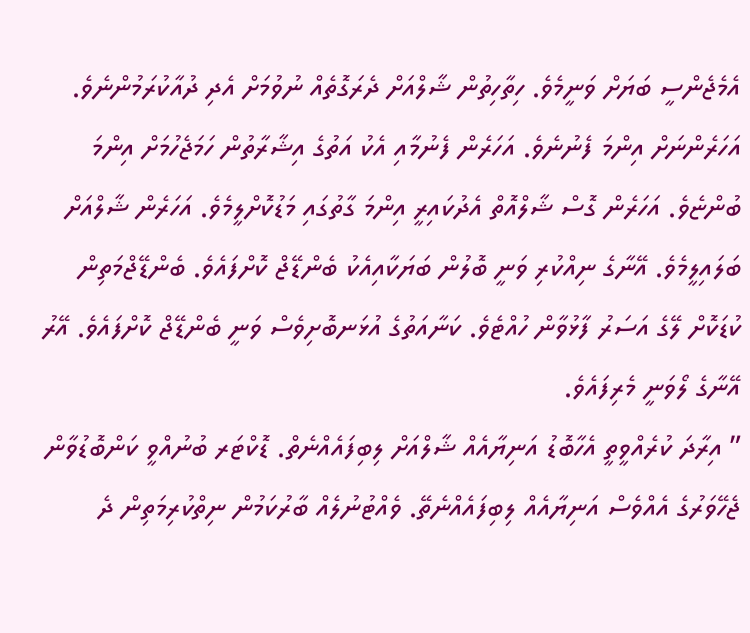އެމެޖެންސީ ބަޔަށް ވަނީމެވެ. ހިތާހިތުން ޝާލްއަށް ދެރަގޮތެއް ނުވުމަށް އެދި ދުއާކުރަމުންނެވެ. އަހަރެންނަށް އިންމަ ފެނުނެވެ. އަހަރެން ފެނުމާއި އެކު އަތުގެ އިޝާރާތުން ހަމަޖެހުމަށް އިންމަ ބުންޏެވެ. އަހަރެން ގޮސް ޝާލްއޮތް އެދުކައިރީ އިންމަ ގާތުގައި މަޑުކޮށްލީމެވެ. އަހަރެން ޝާލްއަށް ބަލައިލީމެވެ. އޭނާގެ ނިއްކުރި ވަނީ ބޮލުން ބަޔަކާއިއެކު ބެންޑޭޖް ކޮށްފައެވެ. ބެންޑޭޖްމަތިން ކުޑަކޮށް ލޭގެ އަސަރު ފާޅުވާން ހުއްޓެވެ. ކަނާއަތުގެ އުޅަނބޮށިވެސް ވަނީ ބެންޑޭޖް ކޮށްފައެވެ. އޭރު އޭނާގެ ލޯވަނީ މެރިފައެވެ.
” އިރާދަ ކުރެއްވީތީ އެހާބޮޑު އަނިޔާއެއް ޝާލްއަށް ލިބިފައެއްނެތް. ޑޮކްޓަރ ބުނުއްވީ ކަންބޮޑުވާން ޖެހޭވަރުގެ އެއްވެސް އަނިޔާއެއް ލިބިފައެއްނެތޭ. ވެއްޓުނުލެއް ބާރުކަމުން ނިތްކުރިމަތިން ދެ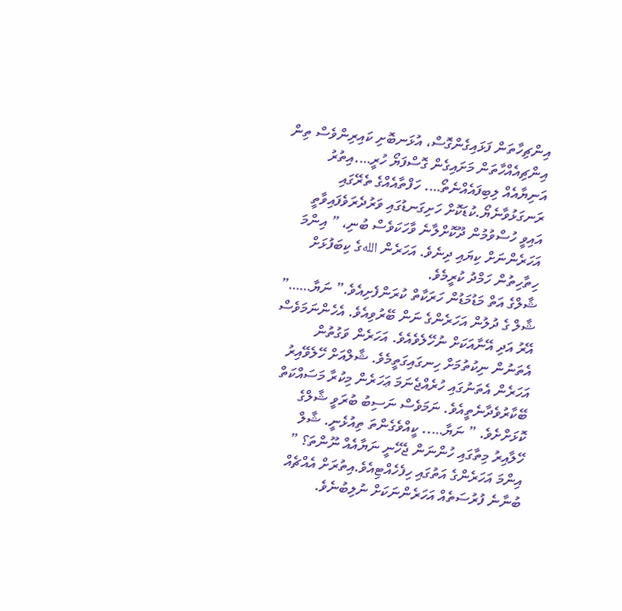އިންޗިހާތަން ފަޅައިގެންގޮސް، އުޅަނބޮށި ކައިރިންވެސް ތިން އިންޗިއެއްހާތަން މަށައިގެން ގޮސްފަޔޯ ހުރީ….އިތުރު އަނިޔާއެއް ލިބިފައެއްނެތޯ…. ހަފްތާއެއްގެ ތެރޭގައި ރަނގަޅުވާނެޔޯ.ކުޑަކޮށް ހަށިގަނޑުގައި ވަރުދެރަވެފައިވާތީ އައިވީ ހުސްވުމުން ދޫކޮށްލާނެ ވާހަކަވެސް ބުނި، ” އިންމަ އަހަރެންނަށް ކިޔައި ދިނެވެ. އަހަރެން اللهގެ ކިބަފުޅަށް ހިތާހިތުން ހަމްދު ކުރީމެވެ.
ޝާލްގެ އަތް މަޑުމަޑުން ހަރަކާތް ކުރަންފެށިއެވެ.” ނަޔާ……” ޝާލް ގެ ދުލުން އަހަރެންގެ ނަން ބޭރުވިއެވެ. އެހެންނަމަވެސް އޭރު އަދި އޭނާއަކަށް ނުހޭލެވެއެވެ. އަހަރެން ވަގުތުން އެތަނުން ނިކުތުމަށް ހިނގައިގަތީމެވެ. ޝާލްއަށް ހޭލެވޭއިރު އަހަރެން އެތަނުގައި ހުރެއްޖެނަމަ ޢަހަރެން މިކުރާ މަސައްކަތް ބޭކާރުވެދާނެތީއެވެ. ނަމަވެސް ނަސިބު ބުރަވީ ޝާލްގެ ކޮޅަށްށެވެ. ” ނަޔާ….. ކީއްވެގެންތަ ތިއުޅެނީ. ޝާލް ހޭލާއިރު މިތާގައި ހުންނަން ޖެހޭނީ ނަޔާއެއް ނޫންތަ؟ ” އިންމަ އަހަރެންގެ އަތުގައި ހިފެހެއްޓިއެވެ.އިތުރަށް އެއްޗެއް ބުނާނެ ފުރުސަތެއް އަހަރެންނަކަށް ނުލިބުނެވެ.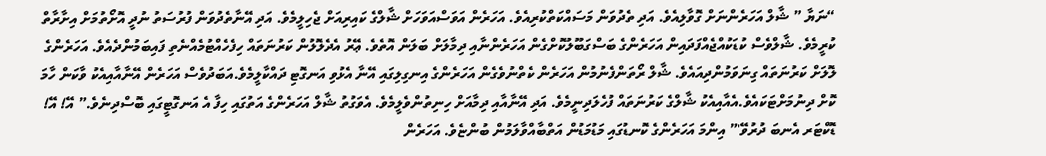“ނަޔާ ” ޝާލް އަހަރެންނަށް ގޮވާލިއެވެ. އަދި ތެދުވަން މަސައްކަތްކުރިއެވެ. އަހަރެން އަވަސްއަވަހަށް ޝާލްގެ ކައިރިއަށް ޖެހިލީމެވެ. އަދި އޭނާތެދުވަން ފުރުސަތު ނުދީ އޮށޯތުމަށް އިށާރާތް ކުރީމެވެ. ޝާލްވެސް ކުޑަކުއްޖެއްފަދައިން އަހަރެންގެ ބަސްގަބޫލުކޮށްގެން އަހަރެންނާއި ދިމާލަށް ބަލަން އޮތެވެ. ޢޭރު އެދެލޮލުން ކަރުނަތައް ހިފެހެއްޓުމެއްނެތި ފައިބަމުންދެއެވެ. އަހަރެންގެ ލޮލަށް ކަރުނަތައް ގިނަވަމުންދިއައެވެ. ޝާލް ރޯތަންފެނުމުން އަހަރެން ކެތްނުވެގެން އަހަރެންގެ އިނގިލިގައި އޭނާ އެޅުވި އަނގޮޓި ދައްކާލީމެވެ.އަބަދުވެސް އަހަރެން އޭނާއާއިއެކު ވާކަން ހާމަ ކޮށް ދިނުމަށްޓަކައެވެ.އެއާއިއެކު ޝާލްގެ ކަރުނަތައް ފުހެލަދިނީމެވެ. އަދި އޭނާއާއި ދިމާއަށް ހިނިތުންވެލީމެވެ. އެވަގުތު ޝާލް އަހަރެންގެ އަތުގައި ހިފާ އެ އަނގޮޓީގައި ބޮސްދިނެވެ.” އޭ! އޭ! ޑޮކްޓަރ އެނބަ ދުރުވޭ'” އިންމަ އަހަރެންގެ ކޮނޑުގައި މަޑުމަޑުން އަތްބާއްވާލަމުން ބުންޏެވެ. އަހަރެން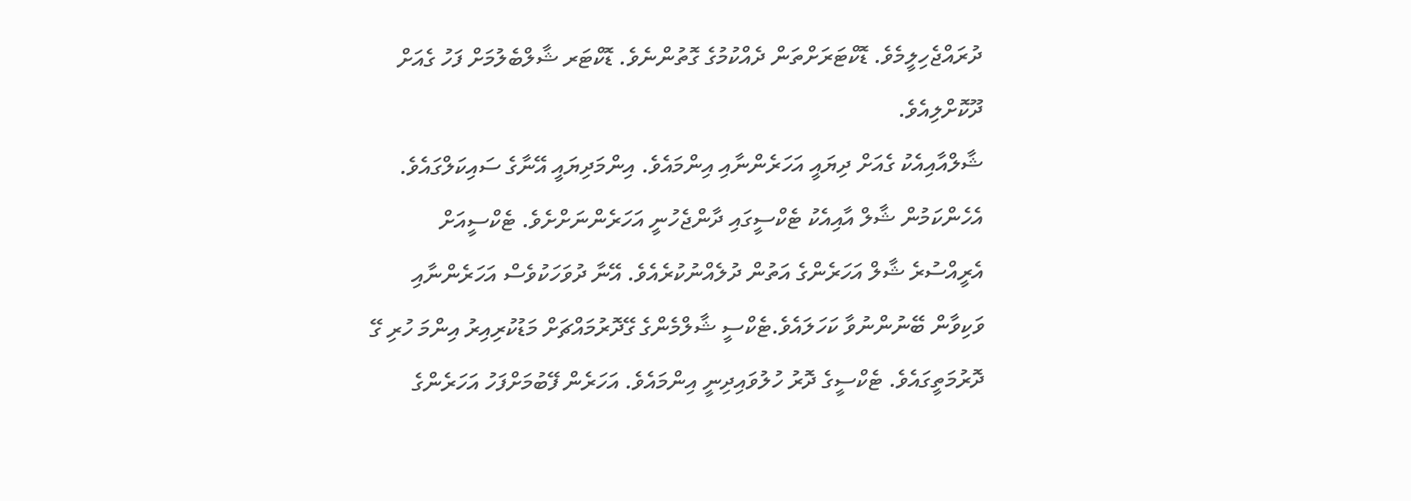ދުރައްޖެހިލީމެވެ. ޑޮކްޓަރަށްތަން ދެއްކުމުގެ ގޮތުންނެވެ. ޑޮކްޓަރ ޝާލްބެލުމަށް ފަހު ގެއަށް ދޫކޮށްލިއެވެ.
ޝާލްއާއިއެކު ގެއަށް ދިޔައީ އަހަރެންނާއި އިންމައެވެ. އިންމަދިޔައީ އޭނާގެ ސައިކަލްގައެވެ. އެހެންކަމުން ޝާލް އާއިއެކު ޓެކްސީގައި ދާންޖެހުނީ އަހަރެންނަށްށެވެ. ޓެކްސީއަށް އެރީއްސުރެ ޝާލް އަހަރެންގެ އަތުން ދުލެއްނުކުރެއެވެ. އޭނާ ދުވަހަކުވެސް އަހަރެންނާއި ވަކިވާން ބޭނުންނުވާ ކަހަލައެވެ.ޓެކްސީ ޝާލްމެންގެ ގޭދޮރުމައްޗަށް މަޑުކުރިއިރު އިންމަ ހުރި ގޭ ދޮރުމަތީގައެވެ. ޓެކްސީގެ ދޮރު ހުލުވައިދިނީ އިންމައެވެ. އަހަރެން ފޭބުމަށްފަހު އަހަރެންގެ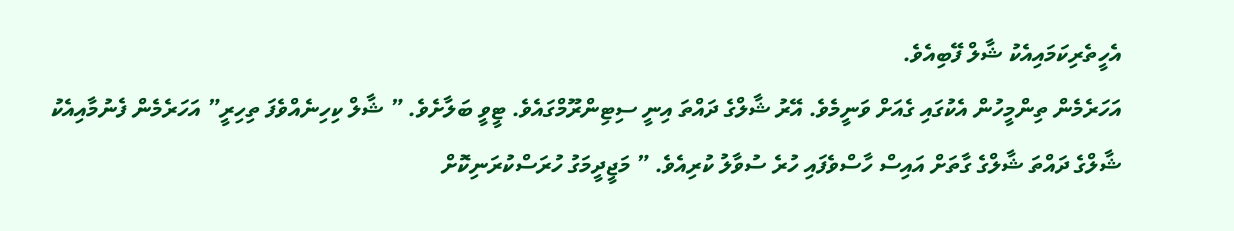އެހީތެރިކަމައިއެކު ޝާލް ފޭބިއެވެ.
އަހަރެމެން ތިންމީހުން އެކުގައި ގެއަށް ވަނީމެވެ. އޭރު ޝާލްގެ ދައްތަ އިނީ ސިޓިންރޫމްގައެވެ. ޓީވީ ބަލާށެވެ. ” ޝާލް ކިހިނެއްވެފަ ތިހިރީ” އަހަރެމެން ފެނުމާއިއެކު ޝާލްގެ ދައްތަ ޝާލްގެ ގާތަށް އައިސް ހާސްވެފައި ހުރެ ސުވާލު ކުރިއެވެ. ” މަޖީދީމަގު ހުރަސްކުރަނިކޮށް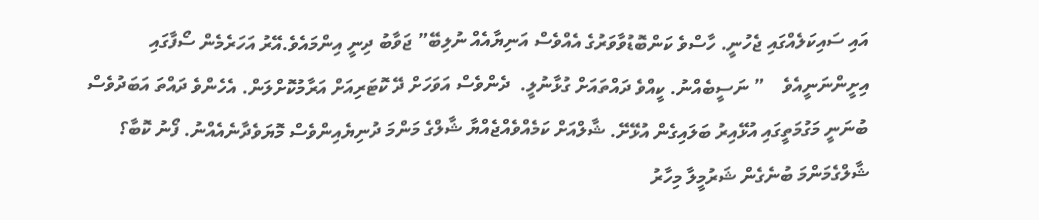އައި ސައިކަލެއްގައި ޖެހުނީ. ހާސްވެ ކަންބޮޑުވާވަރުގެ އެއްވެސް އަނިޔާއެއް ނުލިބޭ” ޖަވާބު ދިނީ އިންމައެވެ.އޭރު އަހަރެމެން ސޯފާގައި އިށީންނަނީއެވެ    ” ނަސީބެއްނު. ކީއްވެ ދައްތައަށް ގުޅާނުލީ.  ދެންވެސް އަވަހަށް ދޭ ކޮޓަރިއަށް އަރާމުކޮށްލަން. އެހެންވެ ދައްތަ އަބަދުވެސް ބުނަނީ މަގުމަތީގައި އުޅޭއިރު ބަލައިގެން އުޅޭށޭ. ޝާލްއަށް ކަމެއްވެއްޖެއްޔާ ޝާލްގެ މަންމަ ދުނިޔެއިންވެސް މޮޔަވެދާނެއެއްނު. ފޯނު ކޮބާ؟ ޝާލްގެމަންމަ ބުނެގެން ޝަރުމީލާ މިހާރު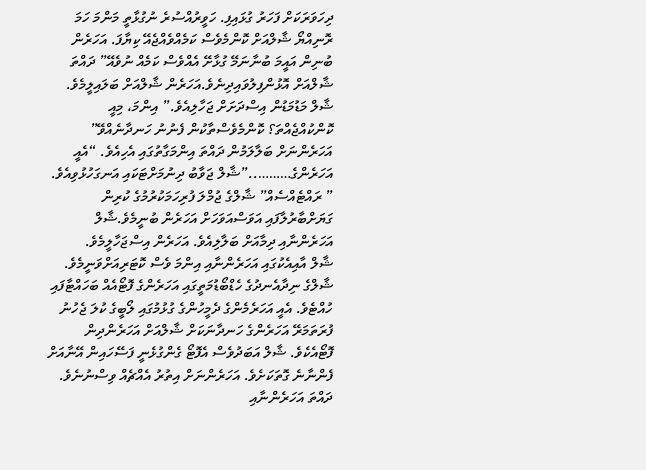ދިހަވަރަކަށް ފަހަރު ގުޅައިފި. ހަވީރުއްސުރެ ނުގުޅާތީ މަންމަ ހަމަ ރޮނިއްޔޯ ޝާލްއަށް ކޮންމެވެސް ކަމެއްވެއްޖެއޭ ކިޔާފަ. އަހަރެން ބުނިން އައީމަ ބުނާނަމޭ ގުޅާށޭ އެއްވެސް ކަމެއް ނުވެއޭ” ދައްތަ ޝާލްއަށް އޮޅުންފިލުވައިދިނެވެ.އަހަރެން ޝާލްއަށް ބަލައިލީމެވެ. ޝާލް މަޑުމަޑުން އިސްދަށަށް ޖަހާލިއެވެ.” އިންމަ، މިއީ ކޮންކުއްޖެއްތަ؟ ކޮންމެވެސްތާކުން ފެނުނު ހަނދާނެއްވޭ” އަހަރެންނަށް ބަލާލަމުން ދައްތަ އިންމަގާތުގައި އެހިއެވެ. “އެއީ އަހަރެންގެ………..”ޝާލް ޖަވާބު ދިނުމަށްޓަކައި އަނގަހުޅުވިއެވެ. ” ރައްޓެއްސެއް” ޝާލްގެ ޖުމްލަ ފުރިހަމަކުރުމުގެ ކުރިން ގަޔަށްބާރުލާފައި އަވަސްއަވަހަށް އަހަރެން ބުނީމެވެ.ޝާލް އަހަރެންނާއި ދިމާއަށް ބަލާލިއެވެ. އަހަރެން އިސްޖަހާލީމެވެ.
ޝާލް އާއިއެކުގައި އަހަރެންނާއި އިންމަ ވެސް ކޮޓަރިއަށްވަނީމެވެ. ޝާލްގެ ނިދާއެނދުގެ ހެޑްބޯޑުމަތީގައި އަހަރެންގެ ފޮޓޯއެއް ބަހައްޓާފައި ހުއްޓެވެ. އެއީ އަހަރެމެންގެ ދެމީހުންގެ ގުޅުމުގައި ލޯބީގެ ކުލަ ޖެހުނު ފުރަތަމަރޭ އަހަރެންގެ ހަނދާނަކަށް ޝާލްއަށް އަހަރެންދިން ފޮޓޯއެކެވެ. ޝާލް އަބަދުވެސް އެފޮޓޯ ގެންގުޅެނީ ފަސޭހައިން އޭނާއަށް ފެންނާނެ ގޮތަކަށެވެ. އަހަރެންނަށް އިތުރު އެއްޗެއް ވިސްނުނެވެ. ދައްތަ އަހަރެންނާއި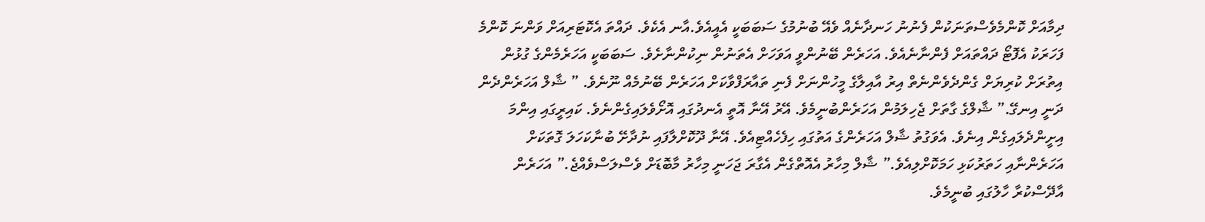ދިމާއަށް ކޮންމެވެސްތަނަކުން ފެނުނު ހަނދާނެއް ވެއޭ ބުނުމުގެ ސަބަބަކީ އެއީއެވެ.އާނ އެކެވެ. ދައްތަ އެކޮޓަރިއަށް ވަންނަ ކޮންމެ ފަހަރަކު އެފޮޓޯ ދައްތައަށް ފެންނާނެއެވެ. އަހަރެން ބޭނުންވީ އަވަހަށް އެތަނުން ނިކުންނާށެވެ. ސަބަބަކީ އަހަރެމެންގެ ގުޅުން އިތުރަށް ކުރިޔަށް ގެންދެވެންނެތް އިރު އާއިލާގެ މީހުންނަށް ފެނި ތައާރަފްވާކަށް އަހަރެން ބޭނުމެއް ނޫނެވެ. ” ޝާލް އަހަރެންދެން ދަނީ އިނގޭ.” ޝާލްގެ ގާތަށް ޖެހިލަމުން އަހަރެންބުނީމެވެ. އޭރު އޭނާ އޮތީ އެނދުގައި އޮށޯވެލައިގެންނެވެ. ކައިރީގައި އިންމަ އިށީންދެލައިގެން އިނެވެ. އެވަގުތު ޝާލް އަހަރެންގެ އަތުގައި ހިފެހެއްޓިއެވެ. އޭނާ ދޫކޮށްލާފައި ނުދާށޭ ބުނާކަހަލަ ގޮތަކަށް އަހަރެންނާއި ހަތަރުކަޅި ހަމަކޮށްލިއެވެ.” ޝާލް މިހާރު އެއޮތްގެން އެގާރަ ޖަހަނީ މިހާރު މާބޮޑަށް ވެސްލަސްވެއްޖެ.” އަހަރެން އާދޭސްކުރާ ހާލުގައި ބުނީމެވެ.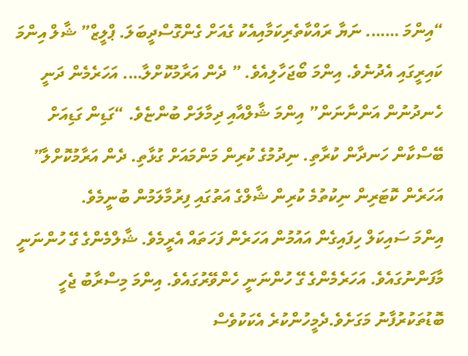“އިންމަ ……. ނަޔާ ރައްކާތެރިކަމާއިއެކު ގެއަށް ގެންގޮސްދީބަލަ. ޕްލީޒް” ޝާލް އިންމަ ކައިރީގައި އެދުނެވެ. އިންމަ ބޯޖަހާލިއެވެ. ” ދެން އަރާމުކޮށްލާ…. އަހަރެމެން ދަނީ ހެނދުނުން އަންނާނަން” އިންމަ ޝާލްއާއި ދިމާލަށް ބުންޏެވެ. “ގަޑިން ގަޑިއަށް ބޭސްކާން ހަނދާން ކުރާތި. ނިދުމުގެ ކުރިން މަންމައަށް ގުޅާތި. ދެން އަރާމުކޮށްލާ” އަހަރެން ކޮޓަރިން ނިކުތުމެ ކުރިން ޝާލްގެ އަތުގައި ފިރުމާލަމުން ބުނީމެވެ.
އިންމަ ސައިކަލް ހިފައިގެން އައުމުން އަހަރެން ފަހަތައް އެރީމެވެ. ޝާލްމެންގެ ގޭ ހުންނަނީ މާފަންނުގައެވެ. އަހަރެމެންގެ ގޭ ހުންނަނީ ހެންވޭރުގައެވެ. އިންމަ މިސްރާބު ޖެހީ ބޮޑުތަކުރުފާނު މަގަށެވެ.ދެމީހުންކުރެ އެކަކުވެސް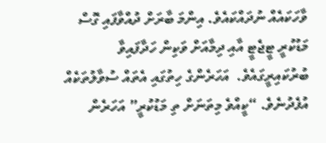ވާހަކައެއް ނުދައްކައެވެ. އިންމަ ބާރަށް ދުއްވާފައި ގޮސް މަޑުކުރީ ޓީޖެޓީ އާއި ދިމާއަށް ވަކިން ހަދާފައިވާ ބުރުކައިރީގައެވެ.  އަހަރެންގެ ހިތުގައި އެތައް ސުވާލުތަކެއް އުފެދުނެވެ. “ކީއްވެ މިތަނަށް ތި މަޑުކުރީ” އަހަރެން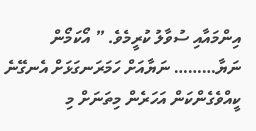އިންމައާއި ސުވާލު ކުރީމެވެ. ” އޯކަމޯން ނަޔާ……… ނަޔާއަށް ހަމަރަނގަޅަށް އެނގޭނެ ކީއްވެގެންކަން އަހަރެން މިތަނަށް މި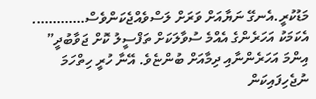މަޑުކުރީ.އެނގޭ ނަޔާއަށް ވަރަށް ލަސްވެއްޖެކަންވެސް…………. އެކަމަކު އަހަރެންގެ އެއްމެ ސުވާލަކަށް ތަފްސީލު ކޮށް ޖަވާބުދީ” އިންމަ އަހަރެންނާއި ދިމާއަށް ބުންޏެވެ. އޭނާ ހުރީ ހިތްހަމަ ނުޖެހިފައިކަން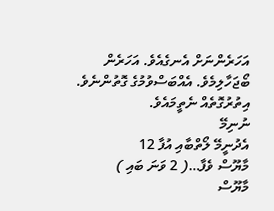އަހަރެންނަށް އެނގެއެވެ. އަހަރެން ބޯޖަހާލިމެވެ. އެއްބަސްވުމުގެ ގޮތުންނެވެ. އިތުރުގޮތެއް ނެތީމައެވެ.
ނުނިމޭ
އެދުނީމޭ ލޯތްބާއި އުފާ 12
މާޔޫސް ވެފާ…( 2 ވަނަ ބައި )
މާޔޫސް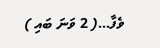ވެފާ…( 2 ވަނަ ބައި )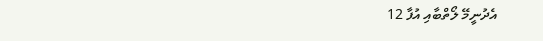އެދުނީމޭ ލޯތްބާއި އުފާ 12